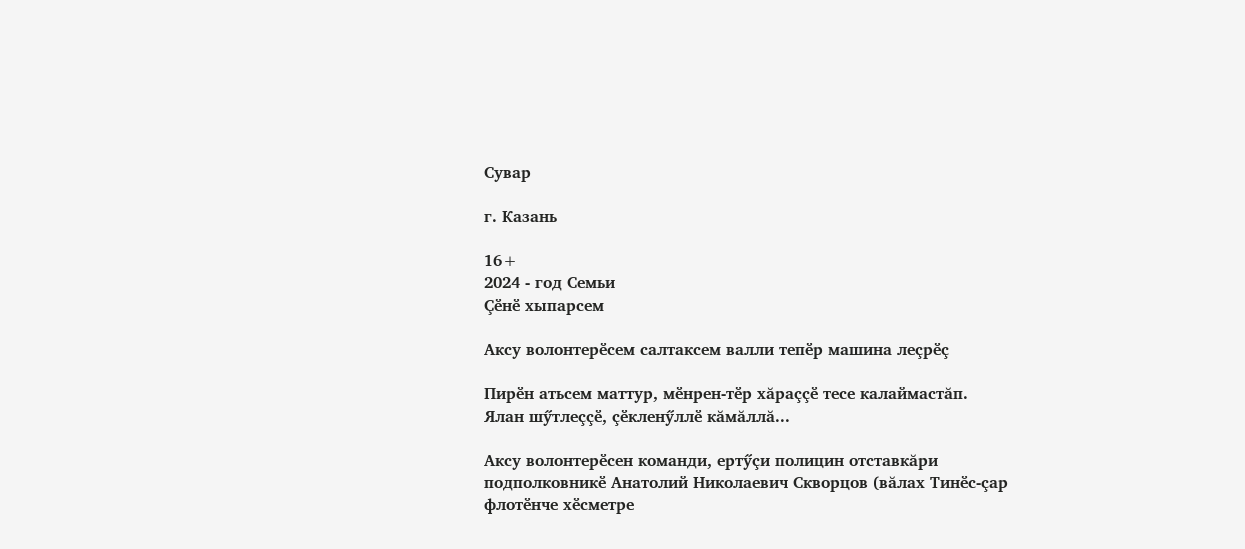Сувар

г. Казань

16+
2024 - год Семьи
Çӗнӗ хыпарсем

Аксу волонтерӗсем салтаксем валли тепӗр машина леçрӗç

Пирӗн атьсем маттур, мӗнрен-тӗр хăраççӗ тесе калаймастăп. Ялан шӳтлеççӗ, çӗкленӳллӗ кăмăллă...

Аксу волонтерӗсен команди, ертӳçи полицин отставкăри подполковникӗ Анатолий Николаевич Скворцов (вăлах Тинӗс-çар флотӗнче хӗсметре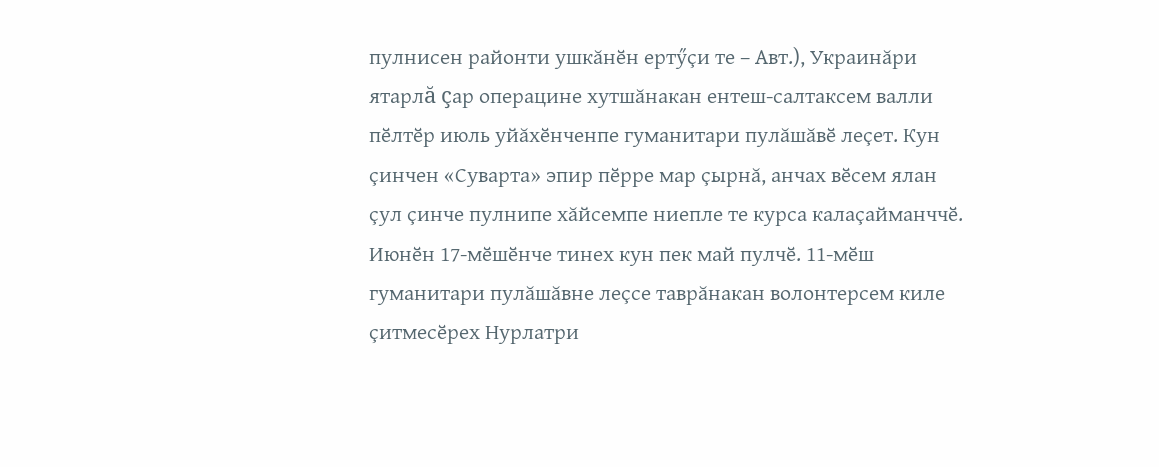пулнисен районти ушкăнӗн ертӳçи те – Авт.), Украинăри ятарлă çар операцине хутшăнакан ентеш-салтаксем валли пӗлтӗр июль уйăхӗнченпе гуманитари пулăшăвӗ леçет. Кун çинчен «Суварта» эпир пӗрре мар çырнă, анчах вӗсем ялан çул çинче пулнипе хăйсемпе ниепле те курса калаçайманччӗ. Июнӗн 17-мӗшӗнче тинех кун пек май пулчӗ. 11-мӗш гуманитари пулăшăвне леçсе таврăнакан волонтерсем киле çитмесӗрех Нурлатри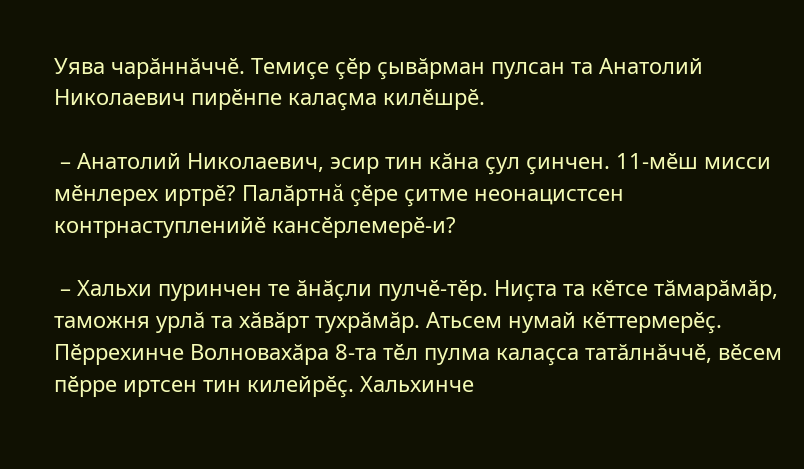Уява чарăннăччӗ. Темиçе çӗр çывăрман пулсан та Анатолий Николаевич пирӗнпе калаçма килӗшрӗ.

 – Анатолий Николаевич, эсир тин кăна çул çинчен. 11-мӗш мисси мӗнлерех иртрӗ? Палăртнă çӗре çитме неонацистсен контрнаступленийӗ кансӗрлемерӗ-и?

 – Хальхи пуринчен те ăнăçли пулчӗ-тӗр. Ниçта та кӗтсе тăмарăмăр, таможня урлă та хăвăрт тухрăмăр. Атьсем нумай кӗттермерӗç. Пӗррехинче Волновахăра 8-та тӗл пулма калаçса татăлнăччӗ, вӗсем пӗрре иртсен тин килейрӗç. Хальхинче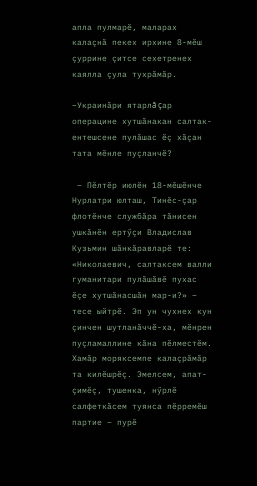апла пулмарӗ, маларах калаçнă пекех ирхине 8-мӗш çуррине çитсе сехетренех каялла çула тухрăмăр.

–Украинăри ятарлă çар операцине хутшăнакан салтак-ентешсене пулăшас ӗç хăçан тата мӗнле пуçланчӗ?

 – Пӗлтӗр июлӗн 18-мӗшӗнче Нурлатри юлташ, Тинӗс-çар флотӗнче службăра тăнисен ушкăнӗн ертӳçи Владислав Кузьмин шăнкăравларӗ те: «Николаевич, салтаксем валли гуманитари пулăшăвӗ пухас ӗçе хутшăнасшăн мар-и?» – тесе ыйтрӗ. Эп ун чухнех кун çинчен шутланăччӗ-ха, мӗнрен пуçламаллине кăна пӗлместӗм. Хамăр моряксемпе калаçрăмăр та килӗшрӗç. Эмелсем, апат-çимӗç, тушенка, нӳрлӗ салфеткăсем туянса пӗрремӗш партие – пурӗ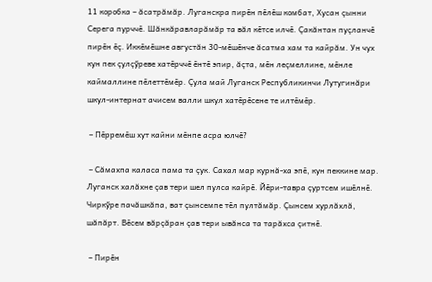11 коробка – ăсатрăмăр. Луганскра пирӗн пӗлӗш комбат, Хусан çынни Серега пурччӗ. Шăнкăравларăмăр та вăл кӗтсе илчӗ. Çакăнтан пуçланчӗ пирӗн ӗç. Иккӗмӗшне августăн 30-мӗшӗнче ăсатма хам та кайрăм. Ун чух кун пек çулçӳреве хатӗрччӗ ӗнтӗ эпир, ăçта, мӗн леçмеллине, мӗнле каймаллине пӗлеттӗмӗр. Çула май Луганск Республикинчи Лутугинăри шкул-интернат ачисем валли шкул хатӗрӗсене те илтӗмӗр.

 – Пӗрремӗш хут кайни мӗнпе асра юлчӗ?

 – Сăмахпа каласа пама та çук. Сахал мар курнă-ха эпӗ, кун пеккине мар. Луганск халăхне çав тери шел пулса кайрӗ. Йӗри-тавра çуртсем ишӗлнӗ. Чиркӳре пачăшкăпа, ват çынсемпе тӗл пултăмăр. Çынсем хурлăхлă, шăпăрт. Вӗсем вăрçăран çав тери ывăнса та тарăхса çитнӗ.

 – Пирӗн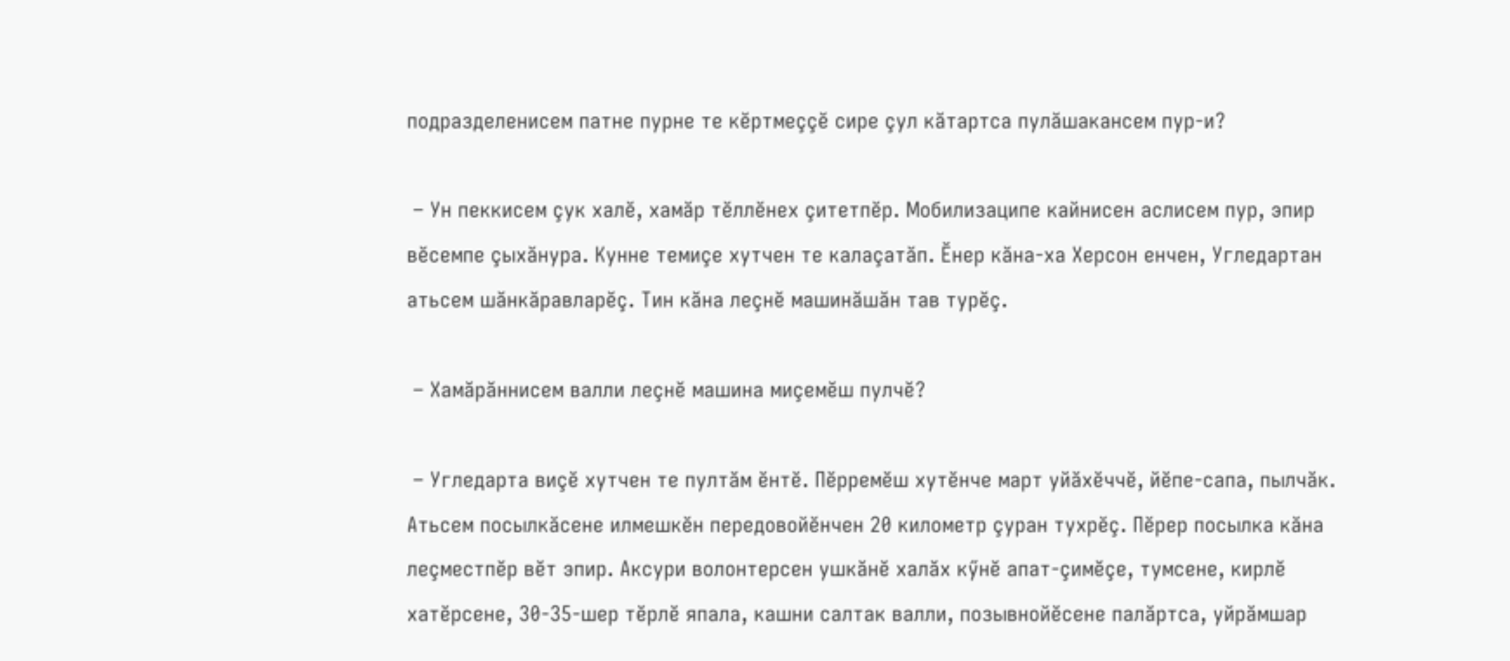подразделенисем патне пурне те кӗртмеççӗ сире çул кăтартса пулăшакансем пур-и?

 – Ун пеккисем çук халӗ, хамăр тӗллӗнех çитетпӗр. Мобилизаципе кайнисен аслисем пур, эпир вӗсемпе çыхăнура. Кунне темиçе хутчен те калаçатăп. Ӗнер кăна-ха Херсон енчен, Угледартан атьсем шăнкăравларӗç. Тин кăна леçнӗ машинăшăн тав турӗç.

 – Хамăрăннисем валли леçнӗ машина миçемӗш пулчӗ?

 – Угледарта виçӗ хутчен те пултăм ӗнтӗ. Пӗрремӗш хутӗнче март уйăхӗччӗ, йӗпе-сапа, пылчăк. Атьсем посылкăсене илмешкӗн передовойӗнчен 20 километр çуран тухрӗç. Пӗрер посылка кăна леçместпӗр вӗт эпир. Аксури волонтерсен ушкăнӗ халăх кӳнӗ апат-çимӗçе, тумсене, кирлӗ хатӗрсене, 30-35-шер тӗрлӗ япала, кашни салтак валли, позывнойӗсене палăртса, уйрăмшар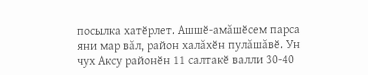посылка хатӗрлет. Ашшӗ-амăшӗсем парса яни мар вăл, район халăхӗн пулăшăвӗ. Ун чух Аксу районӗн 11 салтакӗ валли 30-40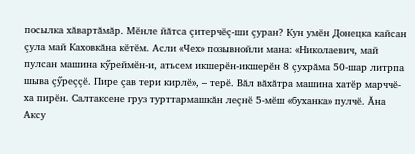посылка хăвартăмăр. Мӗнле йăтса çитерчӗç-ши çуран? Кун умӗн Донецка кайсан çула май Каховкăна кӗтӗм. Асли «Чех» позывнойли мана: «Николаевич, май пулсан машина кӳреймӗн-и, атьсем икшерӗн-икшерӗн 8 çухрăма 50-шар литрпа шыва çӳреççӗ. Пире çав тери кирлӗ», – терӗ. Вăл вăхăтра машина хатӗр марччӗ-ха пирӗн. Салтаксене груз турттармашкăн леçнӗ 5-мӗш «буханка» пулчӗ. Ăна Аксу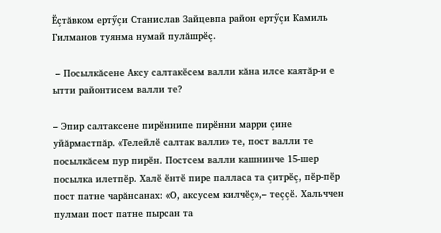Ӗçтăвком ертӳçи Станислав Зайцевпа район ертӳçи Камиль Гилманов туянма нумай пулăшрӗç.

 – Посылкăсене Аксу салтакӗсем валли кăна илсе каятăр-и е ытти районтисем валли те?

– Эпир салтаксене пирӗннипе пирӗнни марри çине уйăрмастпăр. «Телейлӗ салтак валли» те, пост валли те посылкăсем пур пирӗн. Постсем валли кашнинче 15-шер посылка илетпӗр. Халӗ ӗнтӗ пире палласа та çитрӗç, пӗр-пӗр пост патне чарăнсанах: «О, аксусем килчӗç»,– теççӗ. Хальччен пулман пост патне пырсан та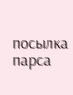посылка парса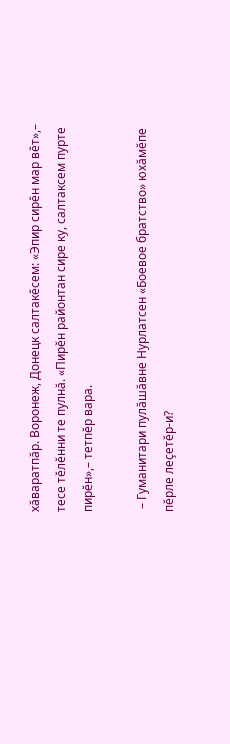хăваратпăр. Воронеж, Донецк салтакӗсем: «Эпир сирӗн мар вӗт»,– тесе тӗлӗнни те пулнă. «Пирӗн районтан сире ку, салтаксем пурте пирӗн»,– тетпӗр вара.

 – Гуманитари пулăшăвне Нурлатсен «Боевое братство» юхăмӗпе пӗрле леçетӗр-и?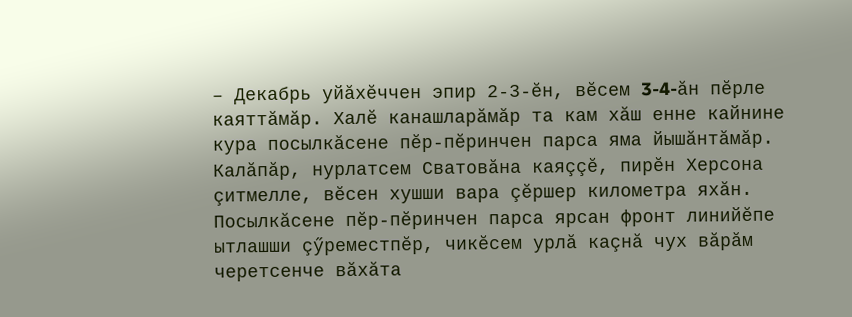– Декабрь уйăхӗччен эпир 2-3-ӗн, вӗсем 3-4-ăн пӗрле каяттăмăр. Халӗ канашларăмăр та кам хăш енне кайнине кура посылкăсене пӗр-пӗринчен парса яма йышăнтăмăр. Калăпăр, нурлатсем Сватовăна каяççӗ, пирӗн Херсона çитмелле, вӗсен хушши вара çӗршер километра яхăн. Посылкăсене пӗр-пӗринчен парса ярсан фронт линийӗпе ытлашши çӳреместпӗр, чикӗсем урлă каçнă чух вăрăм черетсенче вăхăта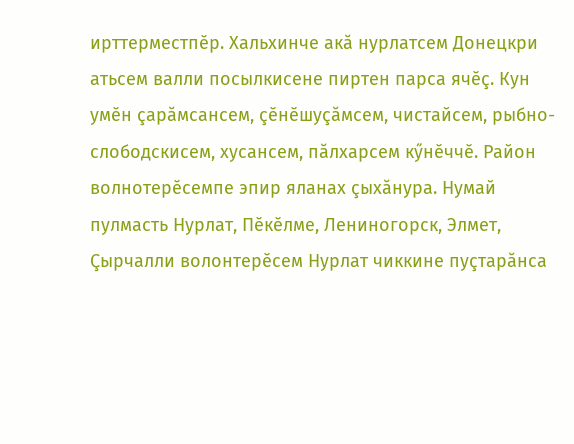ирттерместпӗр. Хальхинче акă нурлатсем Донецкри атьсем валли посылкисене пиртен парса ячӗç. Кун умӗн çарăмсансем, çӗнӗшуçăмсем, чистайсем, рыбно-слободскисем, хусансем, пăлхарсем кӳнӗччӗ. Район волнотерӗсемпе эпир яланах çыхăнура. Нумай пулмасть Нурлат, Пӗкӗлме, Лениногорск, Элмет, Çырчалли волонтерӗсем Нурлат чиккине пуçтарăнса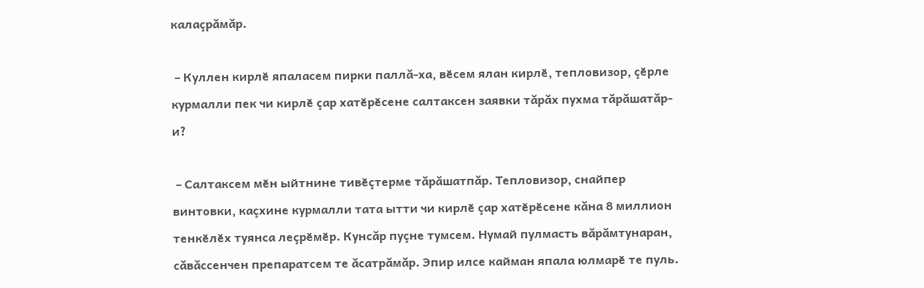калаçрăмăр.

 – Куллен кирлӗ япаласем пирки паллă-ха, вӗсем ялан кирлӗ, тепловизор, çӗрле курмалли пек чи кирлӗ çар хатӗрӗсене салтаксен заявки тăрăх пухма тăрăшатăр-и?

 – Салтаксем мӗн ыйтнине тивӗçтерме тăрăшатпăр. Тепловизор, снайпер винтовки, каçхине курмалли тата ытти чи кирлӗ çар хатӗрӗсене кăна 8 миллион тенкӗлӗх туянса леçрӗмӗр. Кунсăр пуçне тумсем. Нумай пулмасть вăрăмтунаран, сăвăссенчен препаратсем те ăсатрăмăр. Эпир илсе кайман япала юлмарӗ те пуль.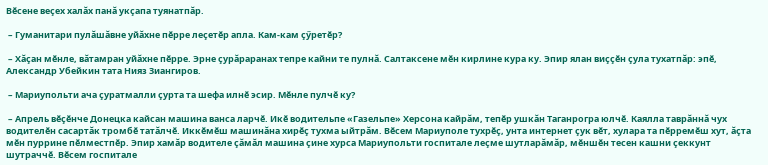Вӗсене веçех халăх панă укçапа туянатпăр.

 – Гуманитари пулăшăвне уйăхне пӗрре леçетӗр апла. Кам-кам çӳретӗр?

 – Хăçан мӗнле, вăтамран уйăхне пӗрре. Эрне çурăраранах тепре кайни те пулнă. Салтаксене мӗн кирлине кура ку. Эпир ялан виççӗн çула тухатпăр: эпӗ, Александр Убейкин тата Нияз Зиангиров.

 – Мариупольти ача çуратмалли çурта та шефа илнӗ эсир. Мӗнле пулчӗ ку?

 – Апрель вӗçӗнче Донецка кайсан машина ванса ларчӗ. Икӗ водительпе «Газельпе» Херсона кайрăм, тепӗр ушкăн Таганрогра юлчӗ. Каялла таврăннă чух водителӗн сасартăк тромбӗ татăлчӗ. Иккӗмӗш машинăна хирӗç тухма ыйтрăм. Вӗсем Мариуполе тухрӗç, унта интернет çук вӗт, хулара та пӗрремӗш хут, ăçта мӗн пуррине пӗлместпӗр. Эпир хамăр водителе çăмăл машина çине хурса Мариупольти госпитале леçме шутларăмăр, мӗншӗн тесен кашни çеккунт шутраччӗ. Вӗсем госпитале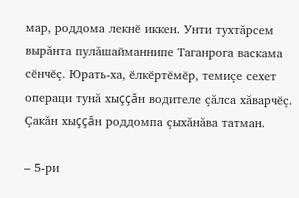мар, роддома лекнӗ иккен. Унти тухтăрсем вырăнта пулăшайманнипе Таганрога васкама сӗнчӗç. Юрать-ха, ӗлкӗртӗмӗр, темиçе сехет операци тунă хыççăн водителе çăлса хăварчӗç. Çакăн хыççăн роддомпа çыхăнăва татман.

– 5-ри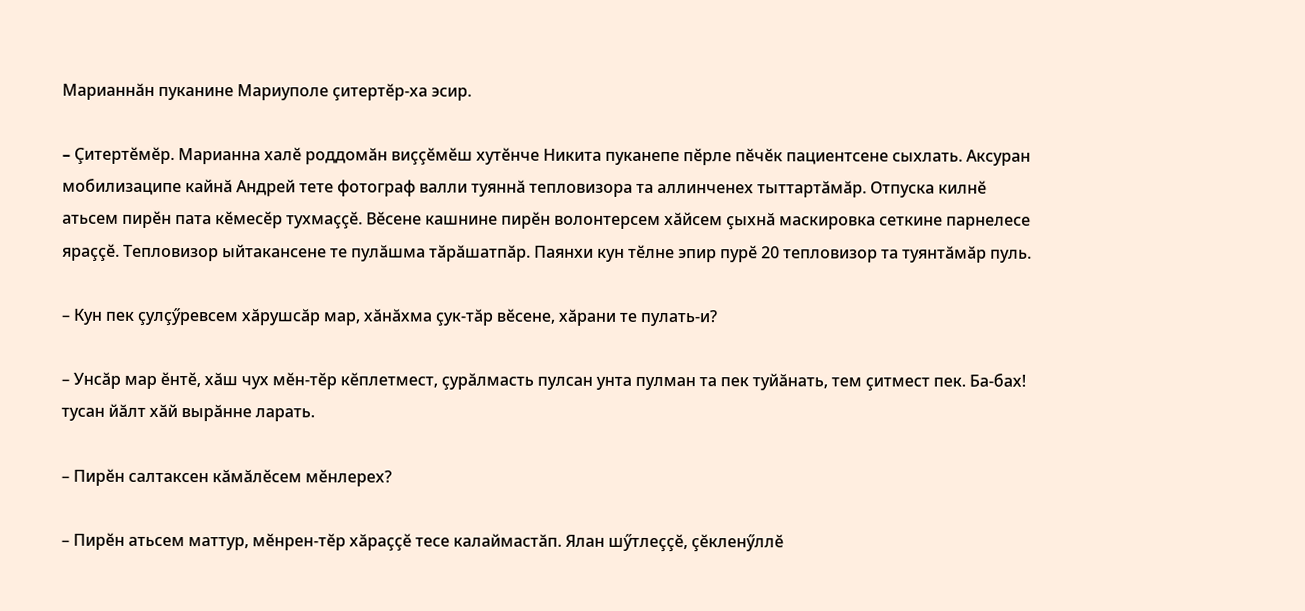Марианнăн пуканине Мариуполе çитертӗр-ха эсир.

– Çитертӗмӗр. Марианна халӗ роддомăн виççӗмӗш хутӗнче Никита пуканепе пӗрле пӗчӗк пациентсене сыхлать. Аксуран мобилизаципе кайнă Андрей тете фотограф валли туяннă тепловизора та аллинченех тыттартăмăр. Отпуска килнӗ атьсем пирӗн пата кӗмесӗр тухмаççӗ. Вӗсене кашнине пирӗн волонтерсем хăйсем çыхнă маскировка сеткине парнелесе яраççӗ. Тепловизор ыйтакансене те пулăшма тăрăшатпăр. Паянхи кун тӗлне эпир пурӗ 20 тепловизор та туянтăмăр пуль.

– Кун пек çулçӳревсем хăрушсăр мар, хăнăхма çук-тăр вӗсене, хăрани те пулать-и?

– Унсăр мар ӗнтӗ, хăш чух мӗн-тӗр кӗплетмест, çурăлмасть пулсан унта пулман та пек туйăнать, тем çитмест пек. Ба-бах! тусан йăлт хăй вырăнне ларать.

– Пирӗн салтаксен кăмăлӗсем мӗнлерех?

– Пирӗн атьсем маттур, мӗнрен-тӗр хăраççӗ тесе калаймастăп. Ялан шӳтлеççӗ, çӗкленӳллӗ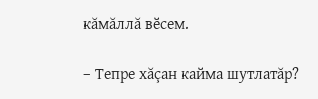кăмăллă вӗсем.

– Тепре хăçан кайма шутлатăр?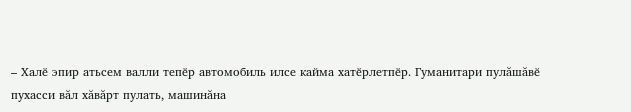– Халӗ эпир атьсем валли тепӗр автомобиль илсе кайма хатӗрлетпӗр. Гуманитари пулăшăвӗ пухасси вăл хăвăрт пулать, машинăна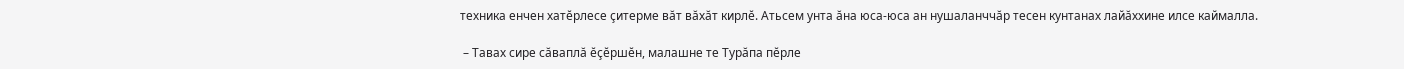техника енчен хатӗрлесе çитерме вăт вăхăт кирлӗ. Атьсем унта ăна юса-юса ан нушаланччăр тесен кунтанах лайăххине илсе каймалла.

 – Тавах сире сăваплă ӗçӗршӗн, малашне те Турăпа пӗрле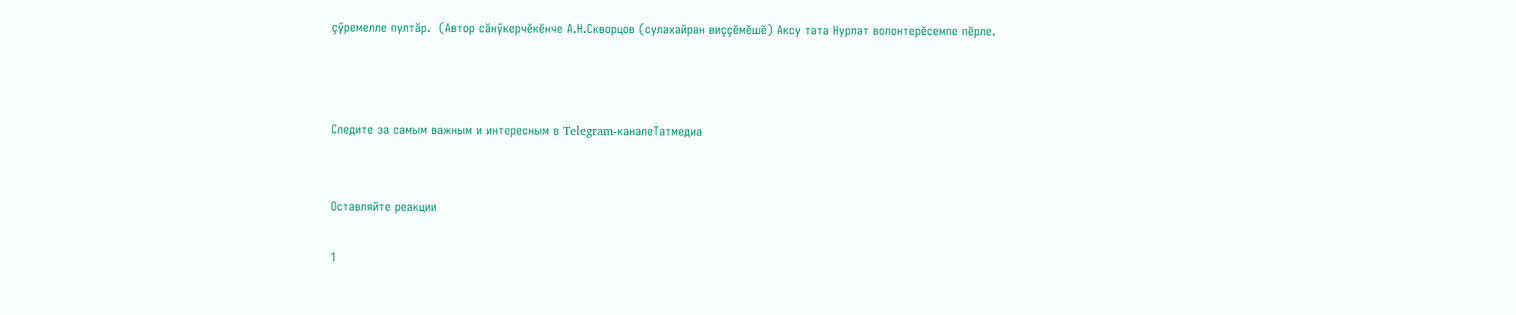çӳремелле пултăр.  (Автор сăнӳкерчӗкӗнче А.Н.Скворцов (сулахайран виççӗмӗшӗ) Аксу тата Нурлат волонтерӗсемпе пӗрле.



Следите за самым важным и интересным в Telegram-каналеТатмедиа


Оставляйте реакции

1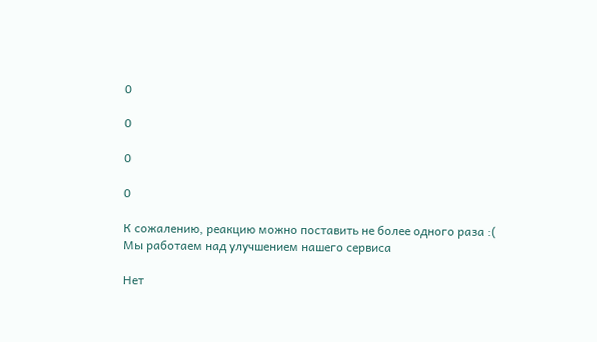0

0

0

0

К сожалению, реакцию можно поставить не более одного раза :(
Мы работаем над улучшением нашего сервиса

Нет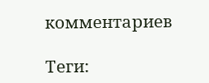комментариев

Теги: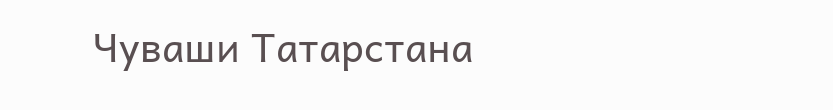Чуваши Татарстана